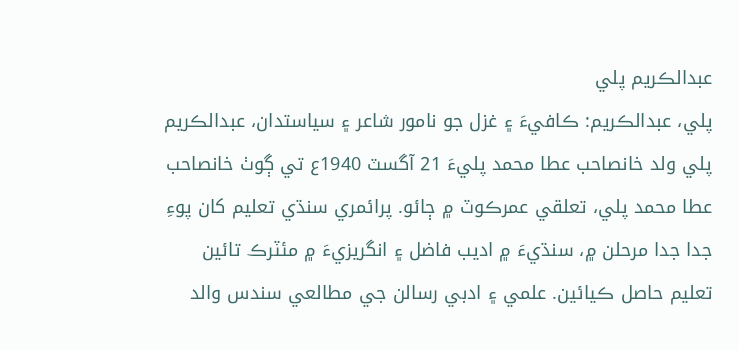عبدالڪريم پلي
پلي، عبدالڪريم: ڪافيءَ ۽ غزل جو نامور شاعر ۽ سياستدان، عبدالڪريم پلي ولد خانصاحب عطا محمد پليءَ 21 آگسٽ 1940ع تي ڳوٺ خانصاحب عطا محمد پلي، تعلقي عمرڪوٽ ۾ ڄائو. پرائمري سنڌي تعليم کان پوءِ جدا جدا مرحلن ۾، سنڌيءَ ۾ اديب فاضل ۽ انگريزيءَ ۾ مئٽرڪ تائين تعليم حاصل ڪيائين. علمي ۽ ادبي رسالن جي مطالعي سندس والد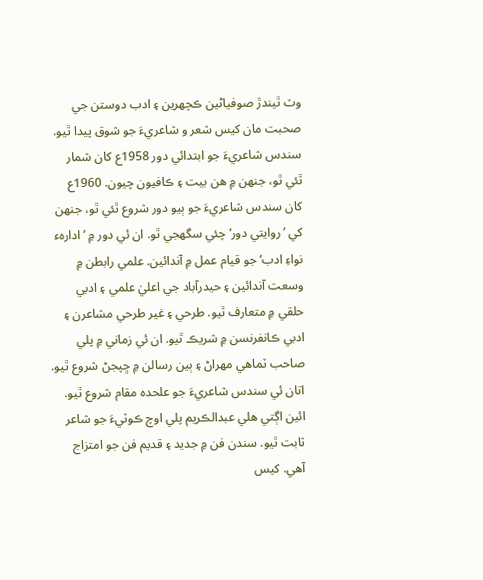وٽ ٿيندڙ صوفياڻين ڪچهرين ۽ ادب دوستن جي صحبت مان کيس شعر و شاعريءَ جو شوق پيدا ٿيو. سندس شاعريءَ جو ابتدائي دور 1958ع کان شمار ٿئي ٿو، جنهن ۾ هن بيت ۽ ڪافيون چيون. 1960ع کان سندس شاعريءَ جو ٻيو دور شروع ٿئي ٿو، جنهن کي ’روايتي دور‘ چئي سگهجي ٿو. ان ئي دور ۾ ’ادارهء نواءِ ادب‘ جو قيام عمل ۾ آندائين. علمي رابطن ۾ وسعت آندائين ۽ حيدرآباد جي اعليٰ علمي ۽ ادبي حلقي ۾ متعارف ٿيو. طرحي ۽ غير طرحي مشاعرن ۽ ادبي ڪانفرنسن ۾ شريڪ ٿيو. ان ئي زماني ۾ پلي صاحب ٽماهي مهراڻ ۽ ٻين رسالن ۾ ڇپجڻ شروع ٿيو. اتان ئي سندس شاعريءَ جو علحده مقام شروع ٿيو. ائين اڳتي هلي عبدالڪريم پلي اوچ ڪوٽيءَ جو شاعر ثابت ٿيو. سندن فن ۾ جديد ۽ قديم فن جو امتزاج آهي. کيس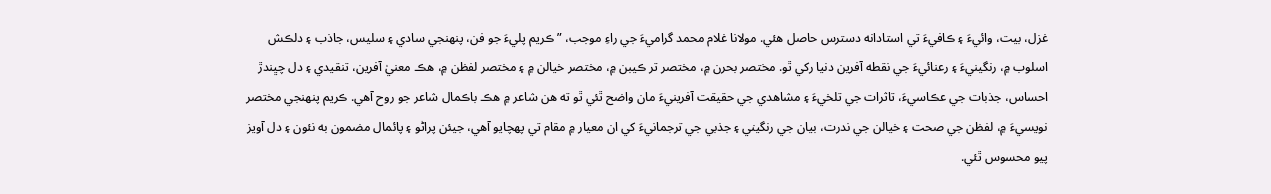غزل، بيت، وائيءَ ۽ ڪافيءَ تي استادانه دسترس حاصل هئي. مولانا غلام محمد گراميءَ جي راءِ موجب، ”ڪريم پليءَ جو فن، پنهنجي سادي ۽ سليس، جاذب ۽ دلڪش اسلوب ۾، رنگينيءَ ۽ رعنائيءَ جي نقطه آفرين دنيا رکي ٿو. مختصر بحرن ۾، مختصر تر ڪيبن ۾، مختصر خيالن ۾ ۽ مختصر لفظن ۾، هڪ معنيٰ آفرين، تنقيدي ۽ دل چڀندڙ احساس، جذبات جي عڪاسيءَ، تاثرات جي تلخيءَ ۽ مشاهدي جي حقيقت آفرينيءَ مان واضح ٿئي ٿو ته هن شاعر ۾ هڪ باڪمال شاعر جو روح آهي. ڪريم پنهنجي مختصر نويسيءَ ۾، لفظن جي صحت ۽ خيالن جي ندرت، بيان جي رنگيني ۽ جذبي جي ترجمانيءَ کي ان معيار ۾ مقام تي پهچايو آهي، جيئن پراڻو ۽ پائمال مضمون به نئون ۽ دل آويز پيو محسوس ٿئي.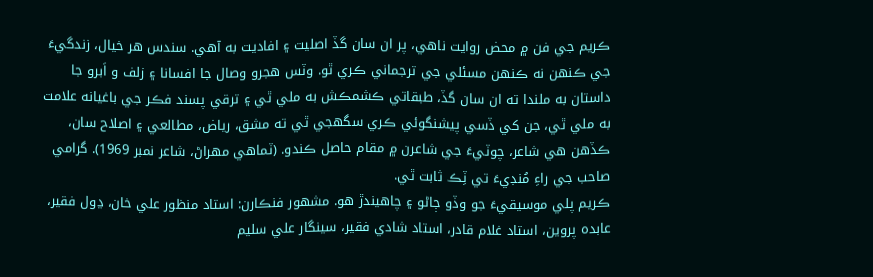ڪريم جي فن ۾ محض روايت ناهي، پر ان سان گڏ اصليت ۽ افاديت به آهي. سندس هر خيال، زندگيءَ جي ڪنهن نه ڪنهن مسئلي جي ترجماني ڪري ٿو. وٽس هجرو وصال جا افسانا ۽ زلف و اَبرو جا داستان به ملندا ته ان سان گڏ، طبقاتي ڪشمڪش به ملي ٿي ۽ ترقي پسند فڪر جي باغيانه علامت به ملي ٿي، جن کي ڏسي پيشنگوئي ڪري سگهجي ٿي ته مشق، رياض، مطالعي ۽ اصلاح سان، ڪڏهن هي شاعر، چوٽيءَ جي شاعرن ۾ مقام حاصل ڪندو. (ٽماهي مهراڻ، شاعر نمبر 1969). گرامي صاحب جي راءِ مُنڊيءَ تي ٽِڪ ثابت ٿي.
ڪريم پلي موسيقيءَ جو وڏو ڄاڻو ۽ چاهيندڙ هو. مشهور فنڪارن: استاد منظور علي خان، ڍول فقير، عابده پروين، استاد غلام قادر، استاد شادي فقير، سينگار علي سليم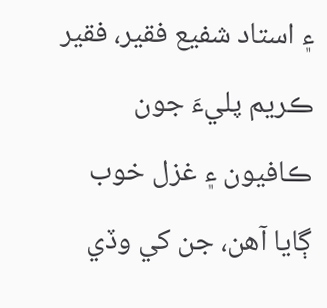۽ استاد شفيع فقير، فقير ڪريم پليءَ جون ڪافيون ۽ غزل خوب ڳايا آهن، جن کي وڏي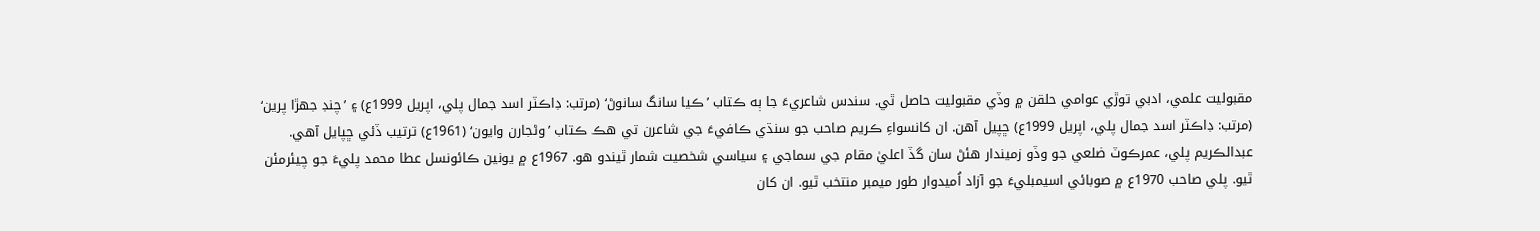مقبوليت علمي، ادبي توڙي عوامي حلقن ۾ وڏي مقبوليت حاصل ٿي. سندس شاعريءَ جا ٻه ڪتاب ’ڪيا سانگ سانوڻ‘ (مرتب: ڊاڪٽر اسد جمال پلي، اپريل 1999ع) ۽ ’چنڊ جهڙا پرين‘ (مرتب: ڊاڪٽر اسد جمال پلي، اپريل 1999ع) ڇپيل آهن. ان کانسواءِ ڪريم صاحب جو سنڌي ڪافيءَ جي شاعرن تي هڪ ڪتاب ’وڻجارن وايون‘ (1961ع) ترتيب ڏئي ڇپايل آهي.
عبدالڪريم پلي، عمرڪوٽ ضلعي جو وڏو زميندار هئڻ سان گڏ اعليٰ مقام جي سماجي ۽ سياسي شخصيت شمار ٿيندو هو. 1967ع ۾ يونين ڪائونسل عطا محمد پليءَ جو چيئرمئن ٿيو. پلي صاحب 1970ع ۾ صوبائي اسيمبليءَ جو آزاد اُميدوار طور ميمبر منتخب ٿيو. ان کان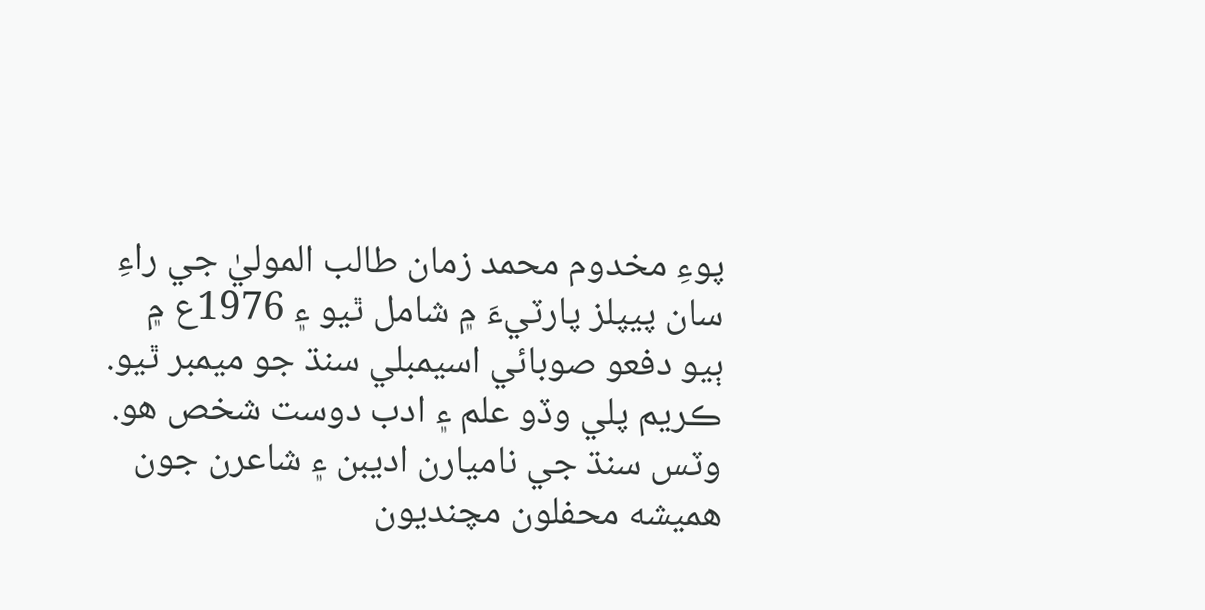پوءِ مخدوم محمد زمان طالب الموليٰ جي راءِ سان پيپلز پارٽيءَ ۾ شامل ٿيو ۽ 1976ع ۾ ٻيو دفعو صوبائي اسيمبلي سنڌ جو ميمبر ٿيو.
ڪريم پلي وڏو علم ۽ ادب دوست شخص هو. وٽس سنڌ جي ناميارن اديبن ۽ شاعرن جون هميشه محفلون مچنديون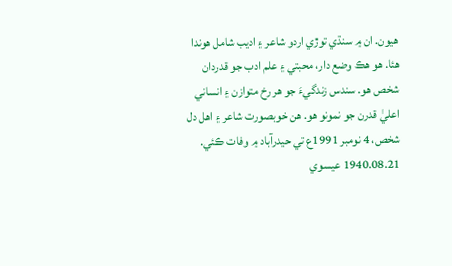هيون. ان ۾ سنڌي توڙي اردو شاعر ۽ اديب شامل هوندا هئا. هو هڪ وضع دار، محبتي ۽ علم ادب جو قدردان شخص هو. سندس زندگيءَ جو هر رخ متوازن ۽ انساني اعليٰ قدرن جو نمونو هو. هن خوبصورت شاعر ۽ اهل دل شخص، 4 نومبر 1991ع تي حيدرآباد ۾ وفات ڪئي.
1940.08.21 عيسوي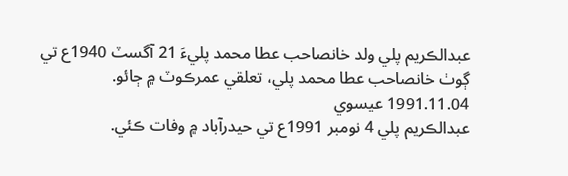عبدالڪريم پلي ولد خانصاحب عطا محمد پليءَ 21 آگسٽ 1940ع تي ڳوٺ خانصاحب عطا محمد پلي، تعلقي عمرڪوٽ ۾ ڄائو.
1991.11.04 عيسوي
عبدالڪريم پلي 4 نومبر 1991ع تي حيدرآباد ۾ وفات ڪئي.